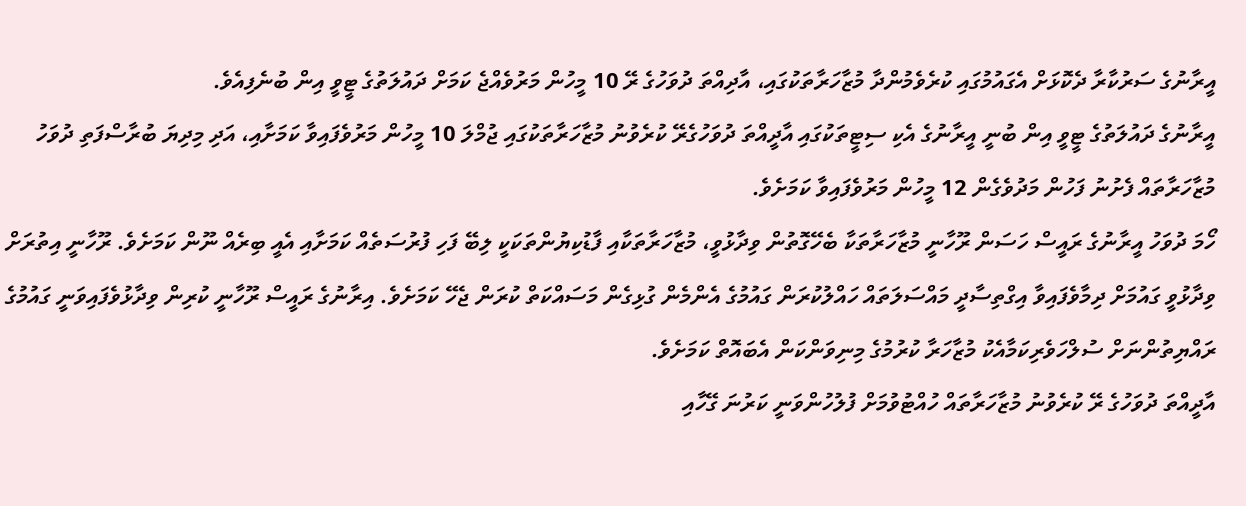އީރާނުގެ ސަރުކާރާ ދެކޮޅަށް އެގައުމުގައި ކުރެވެމުންދާ މުޒާހަރާތަކުގައި، އާދިއްތަ ދުވަހުގެ ރޭ 10 މީހުން މަރުވެއްޖެ ކަމަށް ދައުލަތުގެ ޓީވީ އިން ބުނެފިއެވެ.
އީރާނުގެ ދައުލަތުގެ ޓީވީ އިން ބުނީ އީރާނުގެ އެކި ސިޓީތަކުގައި އާދީއްތަ ދުވަހުގެރޭ ކުރެވުނު މުޒާހަރާތަކުގައި ޖުމްލަ 10 މީހުން މަރުވެފައިވާ ކަމަށާއި، އަދި މިދިޔަ ބުރާސްފަތި ދުވަހު މުޒާހަރާތައް ފެށުނު ފަހުން މަދުވެގެން 12 މީހުން މަރުވެފައިވާ ކަމަށެވެ.
ހޯމަ ދުވަހު އީރާނުގެ ރައީސް ހަސަން ރޫހާނީ މުޒާހަރާތަކާ ބެހޭގޮތުން ވިދާޅުވީ، މުޒާހަރާތަކާއި ފާޑުކިޔުންތަކަކީ ލިބޭ ފަހި ފުރުސަތެއް ކަމަށާއި އެއީ ބިރެއް ނޫން ކަމަށެވެ. ރޫހާނީ އިތުރަށް ވިދާޅުވީ ގައުމަށް ދިމާވެފައިވާ އިގްތިސާދީ މައްސަލަތައް ހައްލުކުރަން ގައުމުގެ އެންމެން ގުޅިގެން މަސައްކަތް ކުރަން ޖެހޭ ކަމަށެވެ. އިރާނުގެ ރައީސް ރޫހާނީ ކުރިން ވިދާޅުވެފައިވަނީ ގައުމުގެ ރައްޔިތުންނަށް ސުލްހަވެރިކަމާއެކު މުޒާހަރާ ކުރުމުގެ މިނިވަންކަން އެބައޮތް ކަމަށެވެ.
އާދީއްތަ ދުވަހުގެ ރޭ ކުރެވުނު މުޒާހަރާތައް ހުއްޓުވުމަށް ފުލުހުންވަނީ ކަރުނަ ގޭހާއި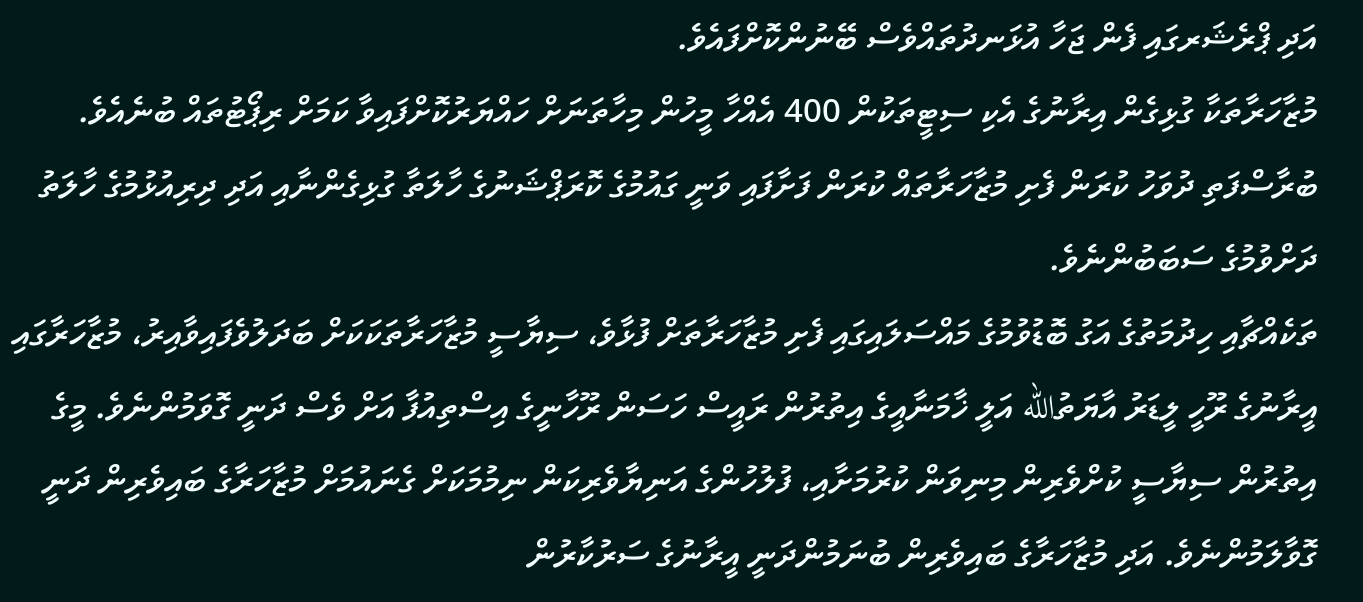އަދި ޕްރެޝަރގައި ފެން ޖަހާ އުޅަނދުތައްވެސް ބޭނުންކޮށްފައެވެ.
މުޒާހަރާތަކާ ގުޅިގެން އިރާނުގެ އެކި ސިޓީތަކުން 400 އެއްހާ މީހުން މިހާތަނަށް ހައްޔަރުކޮށްފައިވާ ކަމަށް ރިޕޯޓުތައް ބުނެއެވެ.
ބުރާސްފަތި ދުވަހު ކުރަން ފެށި މުޒާހަރާތައް ކުރަން ފަށާފައި ވަނީ ގައުމުގެ ކޮރަޕްޝަނުގެ ހާލަތާ ގުޅިގެންނާއި އަދި ދިރިއުޅުމުގެ ހާލަތު ދަށްވުމުގެ ސަބަބުންނެވެ.
ތަކެއްޗާއި ހިދުމަތުގެ އަގު ބޮޑުވުމުގެ މައްސަލައިގައި ފެށި މުޒާހަރާތަށް ފުޅާވެ، ސިޔާސީ މުޒާހަރާތަކަކަށް ބަދަލުވެފައިވާއިރު، މުޒާހަރާގައި އީރާނުގެ ރޫހީ ލީޑަރު އާޔަތުالله އަލީ ޚާމަނާއީގެ އިތުރުން ރައީސް ހަސަން ރޫހާނީގެ އިސްތިއުފާ އަށް ވެސް ދަނީ ގޮވަމުންނެވެ. މީގެ އިތުރުން ސިޔާސީ ކުށްވެރިން މިނިވަން ކުރުމަށާއި، ފުލުހުންގެ އަނިޔާވެރިކަން ނިމުމަކަށް ގެނައުމަށް މުޒާހަރާގެ ބައިވެރިން ދަނީ ގޮވާލަމުންނެވެ. އަދި މުޒާހަރާގެ ބައިވެރިން ބުނަމުންދަނީ އީރާނުގެ ސަރުކާރުން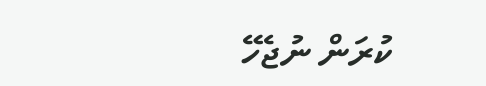ކުރަން ނުޖެހޭ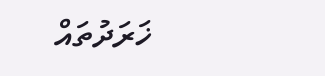ޚަރަދުތައް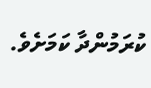ކުރަމުންދާ ކަމަށެވެ.